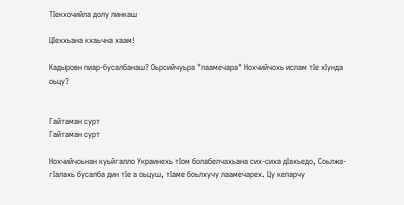ТIекхочийла долу линкаш

ЦIеххьана кхаьчна хаам!

Кадыровн пиар-бусалбанаш? Оьрсийчуьра "лаамечара" Нохчийчохь ислам тIе хIунда оьцу?


Гайтаман сурт
Гайтаман сурт

Нохчийчоьнан куьйгалло Украинехь тIом болабелчахьана сих-сиха дIахьедо, Соьлжа-гIалахь бусалба дин тIе а оьцуш, тIаме боьлхучу лаамечарех. Цу кепарчу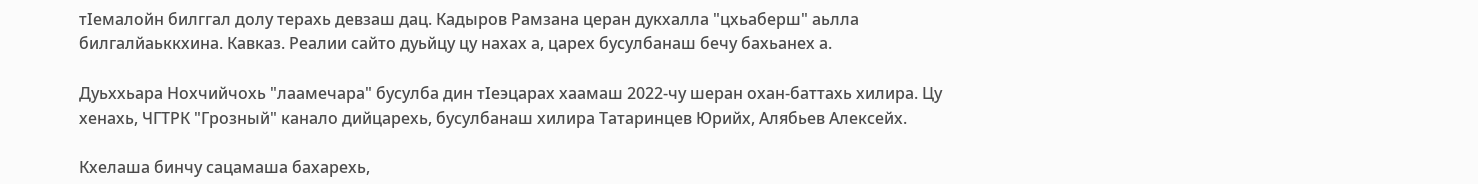тIемалойн билггал долу терахь девзаш дац. Кадыров Рамзана церан дукхалла "цхьаберш" аьлла билгалйаьккхина. Кавказ. Реалии сайто дуьйцу цу нахах а, царех бусулбанаш бечу бахьанех а.

Дуьххьара Нохчийчохь "лаамечара" бусулба дин тIеэцарах хаамаш 2022-чу шеран охан-баттахь хилира. Цу хенахь, ЧГТРК "Грозный" канало дийцарехь, бусулбанаш хилира Татаринцев Юрийх, Алябьев Алексейх.

Кхелаша бинчу сацамаша бахарехь,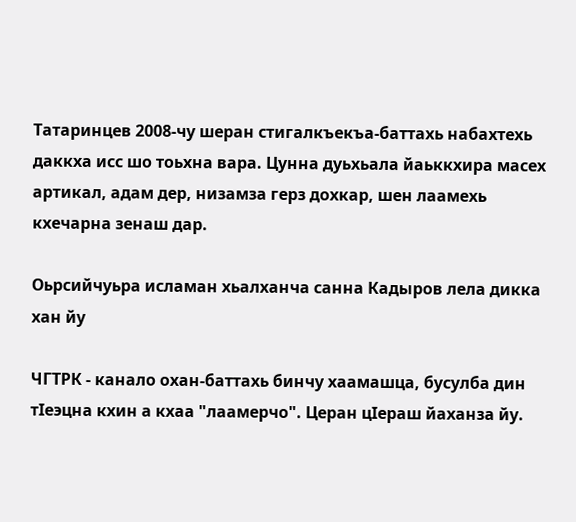Татаринцев 2008-чу шеран стигалкъекъа-баттахь набахтехь даккха исс шо тоьхна вара. Цунна дуьхьала йаьккхира масех артикал, адам дер, низамза герз дохкар, шен лаамехь кхечарна зенаш дар.

Оьрсийчуьра исламан хьалханча санна Кадыров лела дикка хан йу

ЧГТРК - канало охан-баттахь бинчу хаамaшца, бусулба дин тIеэцна кхин а кхаа "лаамерчо". Церан цIераш йаханза йу.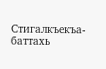Стигалкъекъа-баттахь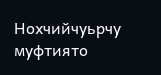Нохчийчуьрчу муфтиято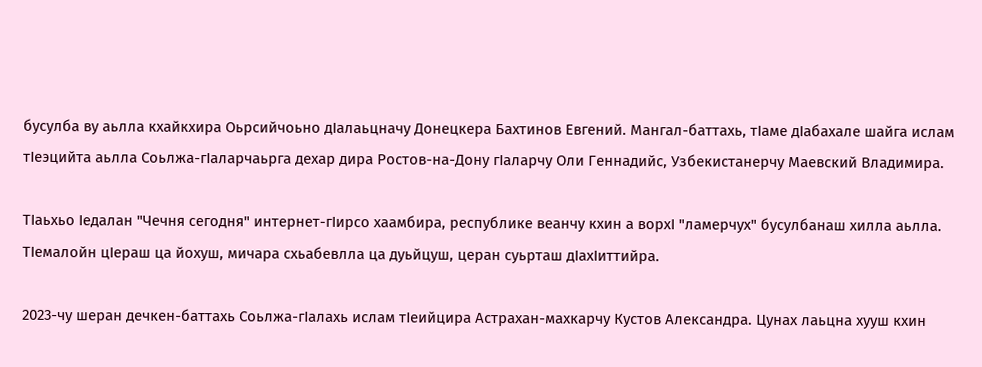бусулба ву аьлла кхайкхира Оьрсийчоьно дIалаьцначу Донецкера Бахтинов Евгений. Мангал-баттахь, тIаме дIабахале шайга ислам тIеэцийта аьлла Соьлжа-гIаларчаьрга дехар дира Ростов-на-Дону гIаларчу Оли Геннадийс, Узбекистанерчу Маевский Владимира.

ТIаьхьо Iедалан "Чечня сегодня" интернет-гIирсо хаамбира, республике веанчу кхин а ворхI "ламерчух" бусулбанаш хилла аьлла. ТIемалойн цIераш ца йохуш, мичара схьабевлла ца дуьйцуш, церан суьрташ дIахIиттийра.

2023-чу шеран дечкен-баттахь Соьлжа-гIалахь ислам тIеийцира Астрахан-махкарчу Кустов Александра. Цунах лаьцна хууш кхин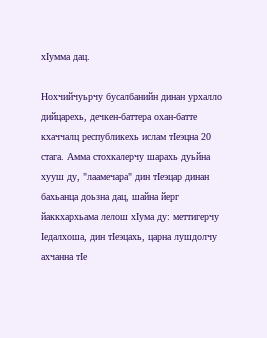хIумма дац.

Нохчийчуьрчу бусалбанийн динан урхалло дийцарехь, дечкен-баттера охан-батте кхаччалц республикехь ислам тIеэцна 20 стага. Амма стохкалерчу шарахь дуьйна хууш ду, "лаамечара" дин тIеэцар динан бахьанца доьзна дац, шайна йерг йаккхархьама лелош хIума ду: меттигерчу Iедалхоша, дин тIеэцахь, царна лушдолчу ахчанна тIе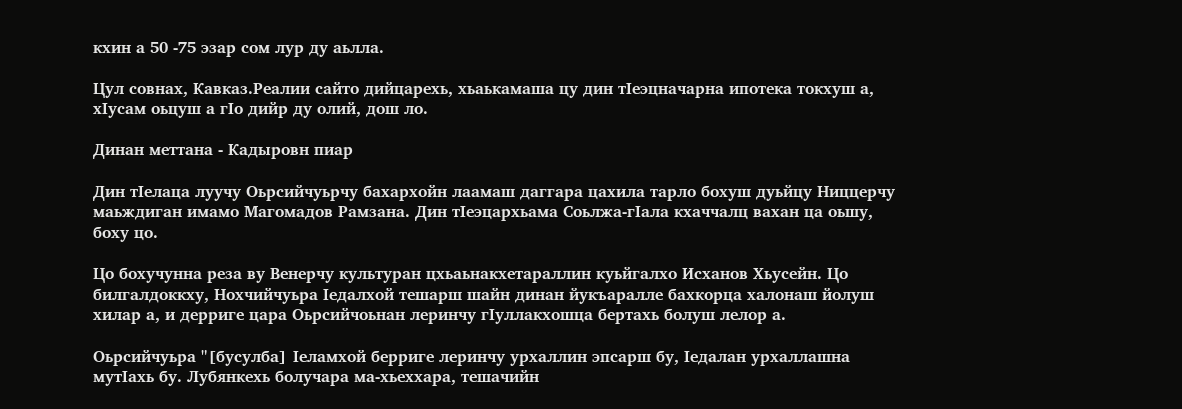кхин а 50 -75 эзар сом лур ду аьлла.

Цул совнах, Кавказ.Реалии сайто дийцарехь, хьаькамаша цу дин тIеэцначарна ипотека токхуш а, хIусам оьцуш а гIо дийр ду олий, дош ло.

Динан меттана - Кадыровн пиар

Дин тIелаца луучу Оьрсийчуьрчу бахархойн лаамаш даггара цахила тарло бохуш дуьйцу Ниццерчу маьждиган имамо Магомадов Рамзана. Дин тIеэцархьама Соьлжа-гIала кхаччалц вахан ца оьшу, боху цо.

Цо бохучунна реза ву Венерчу культуран цхьаьнакхетараллин куьйгалхо Исханов Хьусейн. Цо билгалдоккху, Нохчийчуьра Iедалхой тешарш шайн динан йукъаралле бахкорца халонаш йолуш хилар а, и дерриге цара Оьрсийчоьнан леринчу гIуллакхошца бертахь болуш лелор а.

Оьрсийчуьра "[бусулба] Iеламхой берриге леринчу урхаллин эпсарш бу, Iедалан урхаллашна мутIахь бу. Лубянкехь болучара ма-хьеххара, тешачийн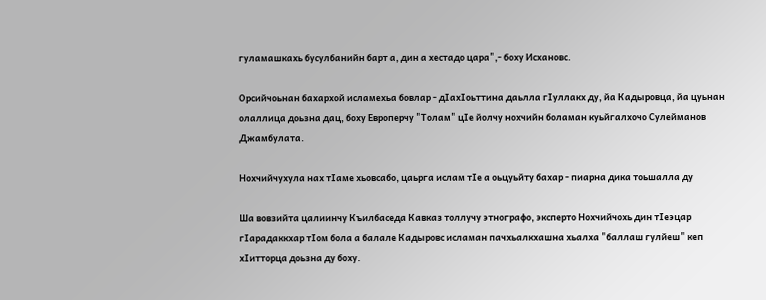гуламашкахь бусулбанийн барт а, дин а хестадо цара",- боху Исхановс.

Орсийчоьнан бахархой исламехьа бовлар - дIахIоьттина даьлла гIуллакх ду, йа Кадыровца, йа цуьнан олаллица доьзна дац, боху Европерчу "Толам" цIе йолчу нохчийн боламан куьйгалхочо Сулейманов Джамбулата.

Нохчийчухула нах тIаме хьовсабо, цаьрга ислам тIе а оьцуьйту бахар - пиарна дика тоьшалла ду

Ша вовзийта цалиинчу Къилбаседа Кавказ толлучу этнографо, эксперто Нохчийчохь дин тIеэцар гIарадаккхар тIом бола а балале Кадыровс исламан пачхьалкхашна хьалха "баллаш гулйеш" кеп хIитторца доьзна ду боху.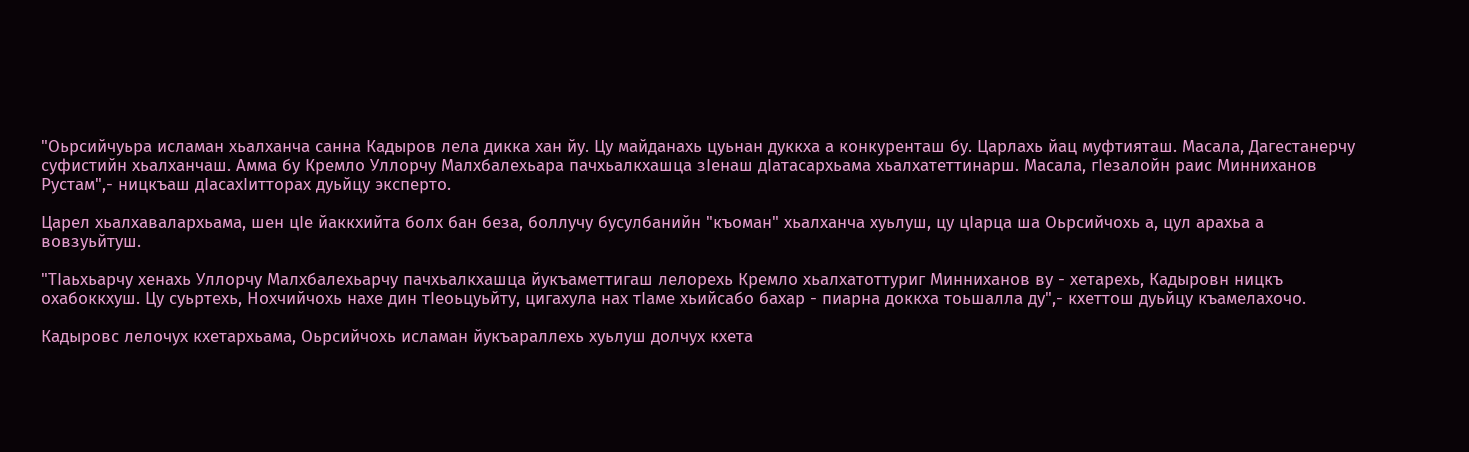"Оьрсийчуьра исламан хьалханча санна Кадыров лела дикка хан йу. Цу майданахь цуьнан дуккха а конкуренташ бу. Царлахь йац муфтияташ. Масала, Дагестанерчу суфистийн хьалханчаш. Амма бу Кремло Уллорчу Малхбалехьара пачхьалкхашца зIенаш дIатасархьама хьалхатеттинарш. Масала, гIезалойн раис Минниханов Рустам",- ницкъаш дIасахIитторах дуьйцу эксперто.

Царел хьалхавалархьама, шен цIе йаккхийта болх бан беза, боллучу бусулбанийн "къоман" хьалханча хуьлуш, цу цIарца ша Оьрсийчохь а, цул арахьа а вовзуьйтуш.

"ТIаьхьарчу хенахь Уллорчу Малхбалехьарчу пачхьалкхашца йукъаметтигаш лелорехь Кремло хьалхатоттуриг Минниханов ву - хетарехь, Кадыровн ницкъ охабоккхуш. Цу суьртехь, Нохчийчохь нахе дин тIеоьцуьйту, цигахула нах тIаме хьийсабо бахар - пиарна доккха тоьшалла ду",- кхеттош дуьйцу къамелахочо.

Кадыровс лелочух кхетархьама, Оьрсийчохь исламан йукъараллехь хуьлуш долчух кхета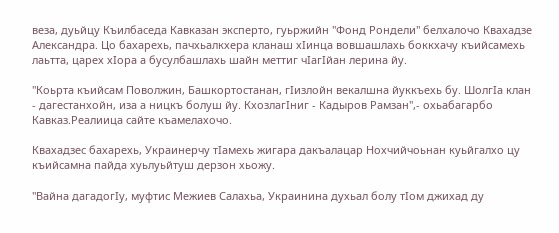веза, дуьйцу Къилбаседа Кавказан эксперто, гуьржийн "Фонд Рондели" белхалочо Квахадзе Александра. Цо бахарехь, пачхьалкхера кланаш хIинца вовшашлахь боккхачу къийсамехь лаьтта, царех хIора а бусулбашлахь шайн меттиг чIагIйан лерина йу.

"Коьрта къийсам Поволжин, Башкортостанан, гIизлойн векалшна йуккъехь бу. ШолгIа клан - дагестанхойн, иза а ницкъ болуш йу. КхозлагIниг - Кадыров Рамзан",- охьабагарбо Кавказ.Реалиица сайте къамелахочо.

Квахадзес бахарехь, Украинерчу тIамехь жигара дакъалацар Нохчийчоьнан куьйгалхо цу къийсамна пайда хуьлуьйтуш дерзон хьожу.

"Вайна дагадогIу, муфтис Межиев Салахьа, Украинина духьал болу тIом джихад ду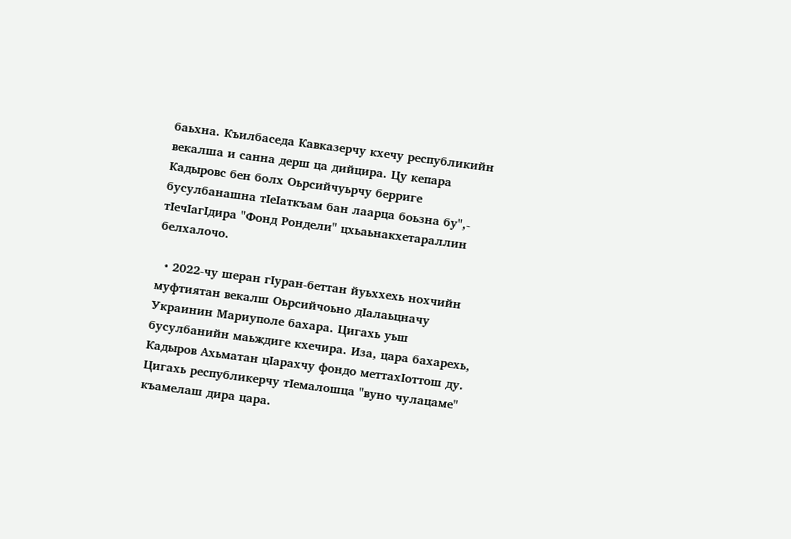баьхна. Къилбаседа Кавказерчу кхечу республикийн векалша и санна дерш ца дийцира. Цу кепара Кадыровс бен болх Оьрсийчуьрчу берриге бусулбанашна тIеIаткъам бан лаарца боьзна бу",- тIечIагIдира "Фонд Рондели" цхьаьнакхетараллин белхалочо.

  • 2022-чу шеран гIуран-беттан йуьххехь нохчийн муфтиятан векалш Оьрсийчоьно дIалаьцначу Украинин Мариуполе бахара. Цигахь уьш бусулбанийн маьждиге кхечира. Иза, цара бахарехь, Кадыров Ахьматан цIарахчу фондо меттахIоттош ду. Цигахь республикерчу тIемалошца "вуно чулацаме" къамелаш дира цара.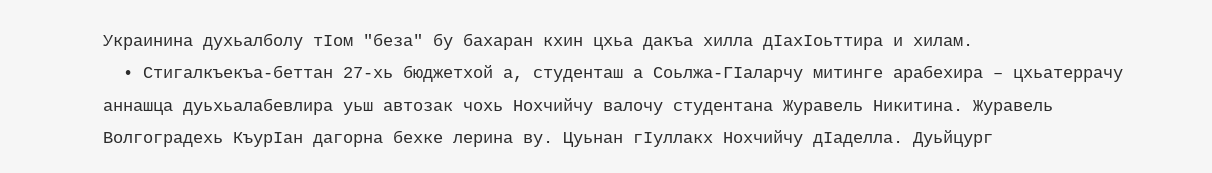Украинина духьалболу тIом "беза" бу бахаран кхин цхьа дакъа хилла дIахIоьттира и хилам.
  • Стигалкъекъа-беттан 27-хь бюджетхой а, студенташ а Соьлжа-ГIаларчу митинге арабехира – цхьатеррачу аннашца дуьхьалабевлира уьш автозак чохь Нохчийчу валочу студентана Журавель Никитина. Журавель Волгоградехь КъурIан дагорна бехке лерина ву. Цуьнан гIуллакх Нохчийчу дIаделла. Дуьйцург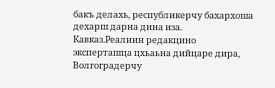бакъ делахь, республикерчу бахархоша дехарш дарна дина иза. Кавказ.Реалиин редакцино эксперташца цхьаьна дийцаре дира, Волгоградерчу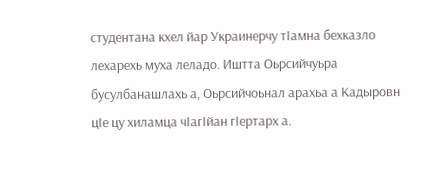студентана кхел йар Украинерчу тIамна бехказло лехарехь муха леладо. Иштта Оьрсийчуьра бусулбанашлахь а, Оьрсийчоьнал арахьа а Кадыровн цIе цу хиламца чIагIйан гIертарх а.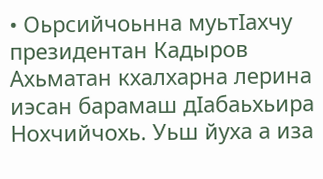• Оьрсийчоьнна муьтIахчу президентан Кадыров Ахьматан кхалхарна лерина иэсан барамаш дIабаьхьира Нохчийчохь. Уьш йуха а иза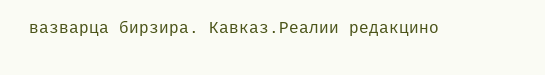вазварца бирзира. Кавказ.Реалии редакцино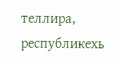теллира, республикехь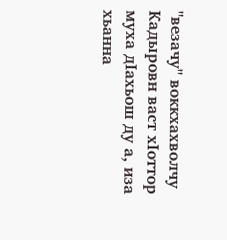"везачу" воккхахволчу Кадыровн васт хIоттор муха дIахьош ду а, иза хьанна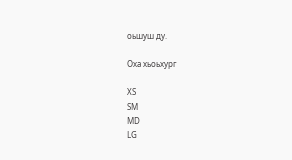оьшуш ду.

Оха хьоьхург

XS
SM
MD
LG